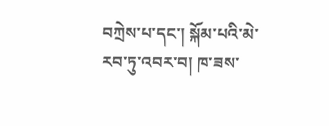བཀྲེས་པ་དང་། སྐོམ་པའི་མེ་རབ་ཏུ་འབར་བ། ཁ་ཟས་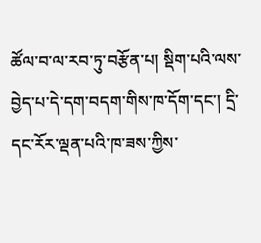ཚོལ་བ་ལ་རབ་ཏུ་བརྩོན་པ། སྡིག་པའི་ལས་བྱེད་པ་དེ་དག་བདག་གིས་ཁ་དོག་དང་། དྲི་དང་རོར་ལྡན་པའི་ཁ་ཟས་ཀྱིས་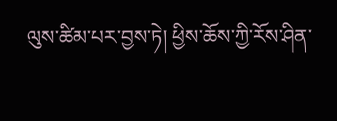ལུས་ཚིམ་པར་བྱས་ཏེ། ཕྱིས་ཆོས་ཀྱི་རོས་ཤིན་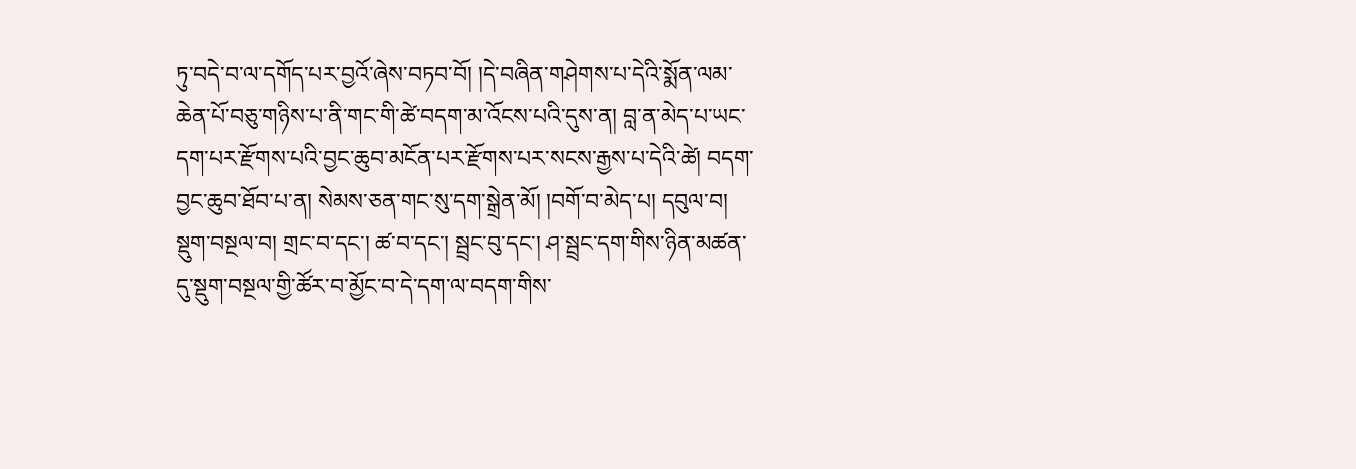ཏུ་བདེ་བ་ལ་དགོད་པར་བྱའོ་ཞེས་བཏབ་བོ། །དེ་བཞིན་གཤེགས་པ་དེའི་སྨོན་ལམ་ཆེན་པོ་བཅུ་གཉིས་པ་ནི་གང་གི་ཚེ་བདག་མ་འོངས་པའི་དུས་ན། བླ་ན་མེད་པ་ཡང་དག་པར་རྫོགས་པའི་བྱང་ཆུབ་མངོན་པར་རྫོགས་པར་སངས་རྒྱས་པ་དེའི་ཚེ། བདག་བྱང་ཆུབ་ཐོབ་པ་ན། སེམས་ཅན་གང་སུ་དག་སྒྲེན་མོ། །བགོ་བ་མེད་པ། དབུལ་བ། སྡུག་བསྔལ་བ། གྲང་བ་དང་། ཚ་བ་དང་། སྦྲང་བུ་དང་། ཤ་སྦྲང་དག་གིས་ཉིན་མཚན་དུ་སྡུག་བསྔལ་གྱི་ཚོར་བ་མྱོང་བ་དེ་དག་ལ་བདག་གིས་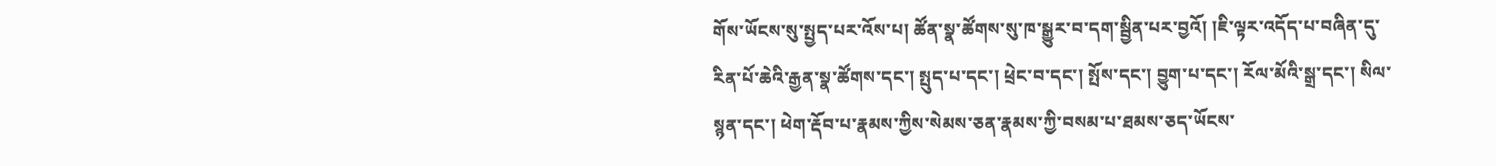གོས་ཡོངས་སུ་སྤྱད་པར་འོས་པ། ཚོན་སྣ་ཚོགས་སུ་ཁ་སྒྱུར་བ་དག་སྦྱིན་པར་བྱའོ། །ཇི་ལྟར་འདོད་པ་བཞིན་དུ་རིན་པོ་ཆེའི་རྒྱན་སྣ་ཚོགས་དང་། སྤུད་པ་དང་། ཕྲེང་བ་དང་། སྤོས་དང་། བྱུག་པ་དང་། རོལ་མོའི་སྒྲ་དང་། སིལ་སྙན་དང་། ཕེག་རྡོབ་པ་རྣམས་ཀྱིས་སེམས་ཅན་རྣམས་ཀྱི་བསམ་པ་ཐམས་ཅད་ཡོངས་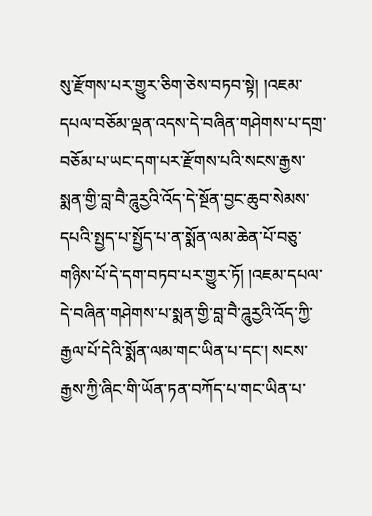སུ་རྫོགས་པར་གྱུར་ཅིག་ཅེས་བཏབ་སྟེ། །འཇམ་དཔལ་བཅོམ་ལྡན་འདས་དེ་བཞིན་གཤེགས་པ་དགྲ་བཅོམ་པ་ཡང་དག་པར་རྫོགས་པའི་སངས་རྒྱས་སྨན་གྱི་བླ་བཻ་ཌཱུརྱའི་འོད་དེ་སྔོན་བྱང་ཆུབ་སེམས་དཔའི་སྤྱད་པ་སྤྱོད་པ་ན་སྨོན་ལམ་ཆེན་པོ་བཅུ་གཉིས་པོ་དེ་དག་བཏབ་པར་གྱུར་ཏོ། །འཇམ་དཔལ་དེ་བཞིན་གཤེགས་པ་སྨན་གྱི་བླ་བཻ་ཌཱུརྱའི་འོད་ཀྱི་རྒྱལ་པོ་དེའི་སྨོན་ལམ་གང་ཡིན་པ་དང་། སངས་རྒྱས་ཀྱི་ཞིང་གི་ཡོན་ཏན་བཀོད་པ་གང་ཡིན་པ་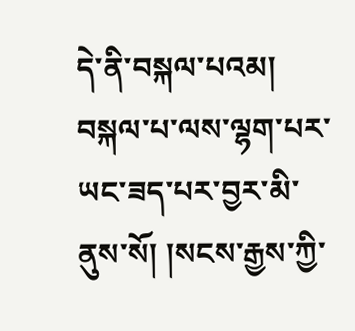དེ་ནི་བསྐལ་པའམ། བསྐལ་པ་ལས་ལྷག་པར་ཡང་ཟད་པར་བྱར་མི་ནུས་སོ། །སངས་རྒྱས་ཀྱི་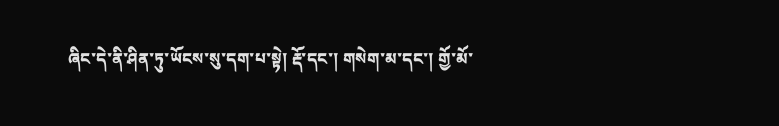ཞིང་དེ་ནི་ཤིན་ཏུ་ཡོངས་སུ་དག་པ་སྟེ། རྡོ་དང་། གསེག་མ་དང་། གྱོ་མོ་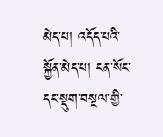མེད་པ། འདོད་པའི་སྐྱོན་མེད་པ། ངན་སོང་དང་སྡུག་བསྔལ་གྱི་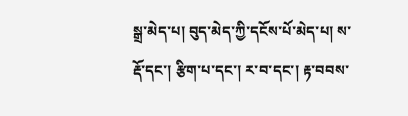སྒྲ་མེད་པ། བུད་མེད་ཀྱི་དངོས་པོ་མེད་པ། ས་རྡོ་དང་། རྩིག་པ་དང་། ར་བ་དང་། རྟ་བབས་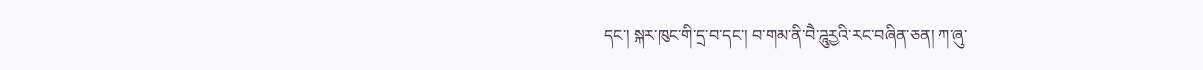དང་། སྐར་ཁུང་གི་དྲ་བ་དང་། བ་གམ་ནི་བཻ་ཌཱུརྱའི་རང་བཞིན་ཅན། ཀ་ཞུ་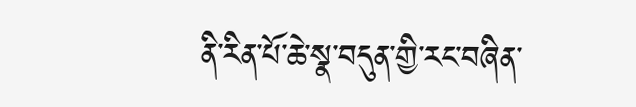ནི་རིན་པོ་ཆེ་སྣ་བདུན་གྱི་རང་བཞིན་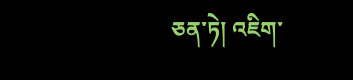ཅན་ཏེ། འཇིག་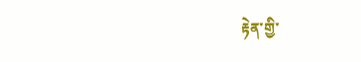རྟེན་གྱི་